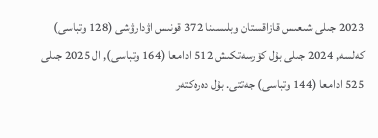2023 جىلى شىعىس قازاقستان وبلىسىنا 372 قونىس اۋدارۋشى (128 وتباسى) كەلسە, 2024 جىلى بۇل كۆرسەتكىش 512 ادامعا (164 وتباسى), ال 2025 جىلى 525 ادامعا (144 وتباسى) جەتتى. بۇل دەرەكتەر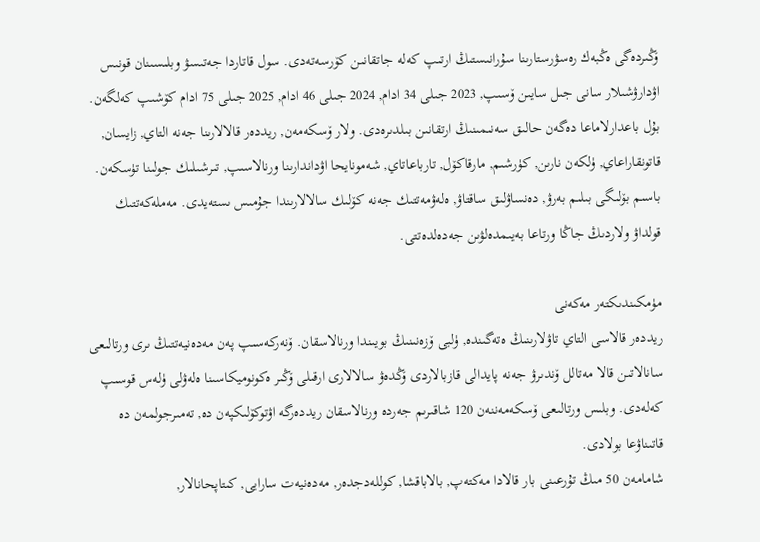ۆڭىردەگى ەڭبەك رەسۋرستارىنا سۇرانىستىڭ ارتىپ كەلە جاتقانىن كۆرسەتەدى. سول قاتاردا جەتىسۋ وبلىسىنان قونىس اۋدارۋشىلار سانى جىل سايىن ۆسىپ, 2023 جىلى 34 ادام, 2024 جىلى 46 ادام, 2025 جىلى 75 ادام كۆشىپ كەلگەن. بۇل باعدارلاماعا دەگەن حالىق سەنىمىنىڭ ارتقانىن بىلدىرەدى. ولار ۆسكەمەن, ريددەر قالالارىنا جەنە التاي, زايسان, قاتونقاراعاي, ۈلكەن نارىن, كۈرشىم, مارقاكۆل, تارباعاتاي, شەمونايحا اۋداندارىنا ورنالاسىپ, تىرشىلىك جولىنا تۈسكەن. باسىم بۆلىگى بىلىم بەرۋ, دەنساۋلىق ساقتاۋ, ەلەۋمەتتىك جەنە كۆلىك سالالارىندا جۇمىس ىستەيدى. مەملەكەتتىك قولداۋ ولاردىڭ جاڭا ورتاعا بەيىمدەلۋىن جەدەلدەتتى.

مۈمكىندىكتەر مەكەنى
ريددەر قالاسى التاي تاۋلارىنىڭ ەتەگىندە, ۈلبى ۆزەنىنىڭ بويىندا ورنالاسقان. ۆنەركەسىپ پەن مەدەنيەتتىڭ ىرى ورتالىعى سانالاتىن قالا مەتالل ۆندىرۋ جەنە پايدالى قازبالاردى ۆڭدەۋ سالالارى ارقىلى ۆڭىر ەكونوميكاسىنا ەلەۋلى ۈلەس قوسىپ كەلەدى. وبلىس ورتالىعى ۆسكەمەننەن 120 شاقىرىم جەردە ورنالاسقان ريددەرگە اۋتوكۆلىكپەن دە, تەمىرجولمەن دە قاتىناۋعا بولادى.
شامامەن 50 مىڭ تۇرعىنى بار قالادا مەكتەپ, بالاباقشا, كوللەدجدەر, مەدەنيەت سارايى, كىتاپحانالار,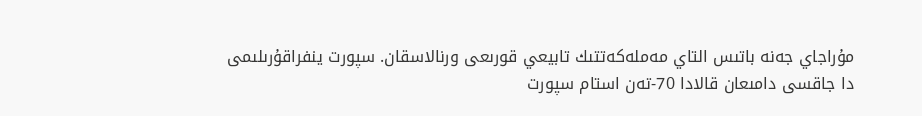مۇراجاي جەنە باتىس التاي مەملەكەتتىك تابيعي قورىعى ورنالاسقان. سپورت ينفراقۇرىلىمى دا جاقسى دامىعان قالادا 70-تەن استام سپورت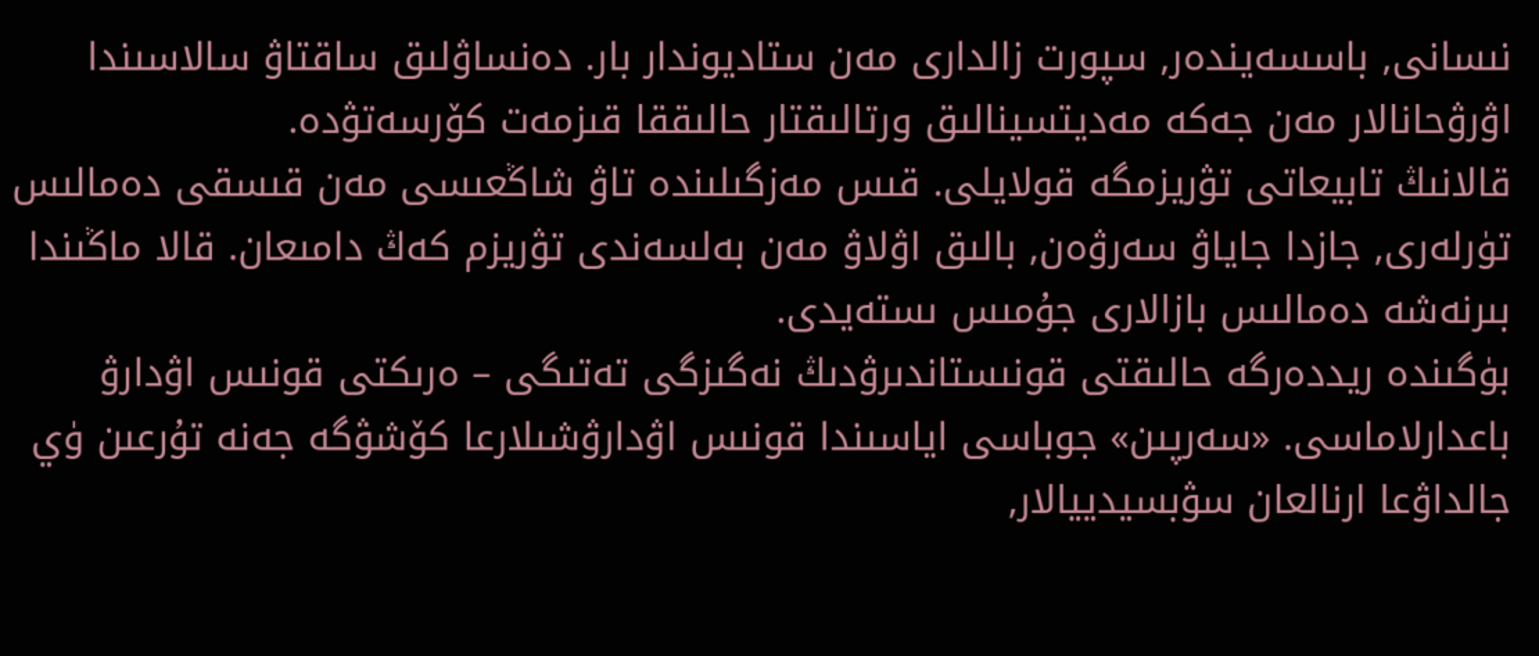نىسانى, باسسەيندەر, سپورت زالدارى مەن ستاديوندار بار. دەنساۋلىق ساقتاۋ سالاسىندا اۋرۋحانالار مەن جەكە مەديتسينالىق ورتالىقتار حالىققا قىزمەت كۆرسەتۋدە.
قالانىڭ تابيعاتى تۋريزمگە قولايلى. قىس مەزگىلىندە تاۋ شاڭعىسى مەن قىسقى دەمالىس تۈرلەرى, جازدا جاياۋ سەرۋەن, بالىق اۋلاۋ مەن بەلسەندى تۋريزم كەڭ دامىعان. قالا ماڭىندا بىرنەشە دەمالىس بازالارى جۇمىس ىستەيدى.
بۈگىندە ريددەرگە حالىقتى قونىستاندىرۋدىڭ نەگىزگى تەتىگى – ەرىكتى قونىس اۋدارۋ باعدارلاماسى. «سەرپىن» جوباسى اياسىندا قونىس اۋدارۋشىلارعا كۆشۋگە جەنە تۇرعىن ۈي جالداۋعا ارنالعان سۋبسيدييالار,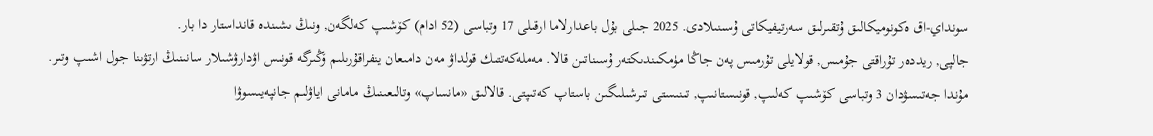سونداي-اق ەكونوميكالىق ۇتقىرلىق سەرتيفيكاتى ۇسىنىلادى. 2025 جىلى بۇل باعدارلاما ارقىلى 17 وتباسى (52 ادام) كۆشىپ كەلگەن, ونىڭ ىشىندە قانداستار دا بار.
جالپى, ريددەر تۇراقتى جۇمىس, قولايلى تۇرمىس پەن جاڭا مۈمكىندىكتەر ۇسىناتىن قالا. مەملەكەتتىك قولداۋ مەن دامىعان ينفراقۇرىلىم ۆڭىرگە قونىس اۋدارۋشىلار سانىنىڭ ارتۋىنا جول اشىپ وتىر. مۇندا جەتىسۋدان 3 وتباسى كۆشىپ كەلىپ, قونىستانىپ, تىنىستى تىرشىلىگىن باستاپ كەتىپتى. قالالىق «مانساپ» وتالىعىنىڭ مامانى اياۋلىم جانپەيىسوۋا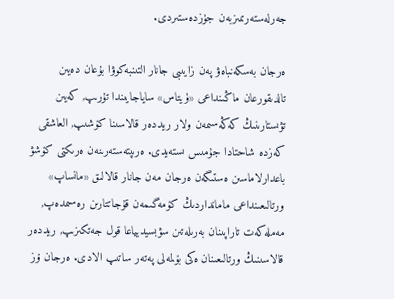جەرلەستەرىمىزبەن جۈزدەستىردى.

ەرجان بەسكەنباەۋ پەن زايىبى جانار التىنبەكوۋا بۇعان دەيىن تالدىقورعان ماڭىنداعى «ۈيتاس» ساياجايىندا تۇرىپ, كەيىن تۋىستارىنىڭ كەڭەسىمەن ولار ريددەر قالاسىنا كۆشىپ, العاشقى كەزدە شاحتادا جۇمىس ىستەيدى. ەرىپتەستەرىنەن ەرىكتى كۆشۋ باعدارلاماسىن ەستىگەن ەرجان مەن جانار قالالىق «مانساپ» ورتالىعىنداعى مامانداردىڭ كۆمەگىمەن قۇجاتتارىن رەسىمدەپ, مەملەكەت تاراپىنان بەرىلەتىن سۋبسيديياعا قول جەتكىزىپ, ريددەر قالاسىنىڭ ورتالىعىنان ەكى بۆلمەلى پەتەر ساتىپ الادى. ەرجان ۆز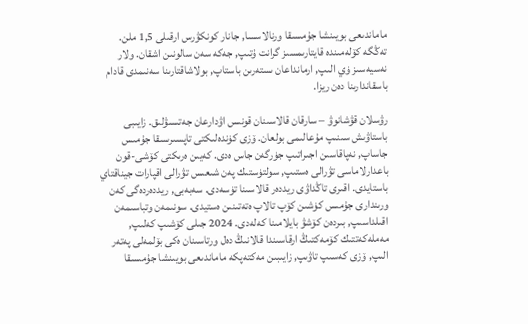ماماندىعى بويىنشا جۇمىسقا ورنالاسسا, جانار كونكۋرس ارقىلى 1,5 ملن. تەڭگە كۆلەمىندە قايتارىمسىز گرانت ۇتىپ, جەكە سەن سالونىن اشقان. ولار نەسيەسىز ۈي الىپ, ارمانداعان ىستەرىن باستاپ, بولاشاقتارىنا سەنىمدى قادام باسقاندارىنا دەن ريزا.

رۋسلان قۋشانوۋ – سارقان قالاسىنان قونىس اۋدارعان جەتىسۋلىق. زايىبى باستاۋىش سىنىپ مۇعالىمى بولعان. ۆزى كۈندەلىكتى تاپسىرىسقا جۇمىس جاساپ, نەپاقاسىن اجىراتىپ جۈرگەن جاس ەدى. كەيىن ەرىكتى كۆشى-قون باعدارلاماسى تۋرالى ەستىپ, سولتۈستىك پەن شىعىس تۋرالى اقپارات جيناقتاي باستايدى. اقىرى تاڭداۋى ريددەر قالاسىنا تۈسەدى. سەبەبى, ريددەردەگى كەن ورىندارى جۇمىس كۈشىن كۆپ تالاپ ەتەتىنىن ەستيدى. سونىمەن وتباسىمەن اقىلداسىپ, بىردەن كۆشۋ بايلامىنا كەلەدى. 2024 جىلى كۆشىپ كەلىپ, مەملەكەتتىك كۆمەكتىڭ ارقاسىندا قالانىڭ دەل ورتاسىنان ەكى بۆلمەلى پەتەر الىپ, ۆزى كەسىپ تاۋىپ, زايىبىن مەكتەپكە ماماندىعى بويىنشا جۇمىسقا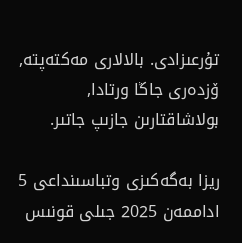تۇرعىزادى. بالالارى مەكتەپتە, ۆزدەرى جاڭا ورتادا, بولاشاقتارىن جازىپ جاتىر.

ريزا بەگەكىزى وتباسىنداعى 5 اداممەن 2025 جىلى قونىس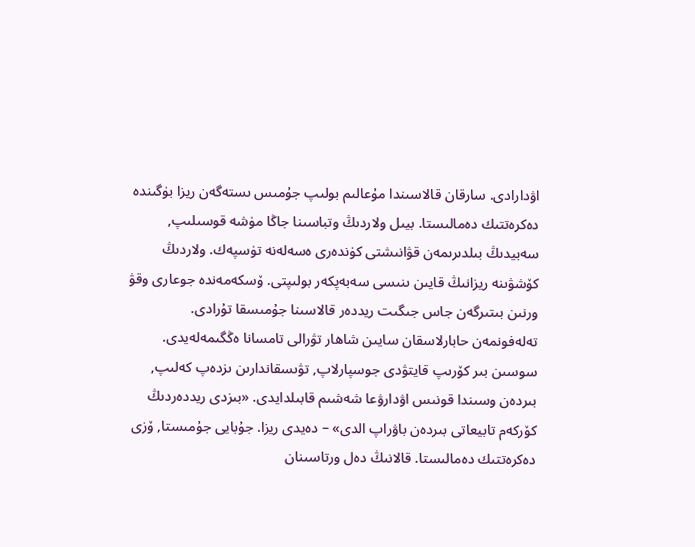اۋدارادى. سارقان قالاسىندا مۇعالىم بولىپ جۇمىس ىستەگەن ريزا بۈگىندە دەكرەتتىك دەمالىستا. بيىل ولاردىڭ وتباسىنا جاڭا مۈشە قوسىلىپ, سەبيدىڭ بىلدىرىمەن قۋانىشتى كۈندەرى ەسەلەنە تۈسپەك. ولاردىڭ كۆشۋىنە ريزانىڭ قايىن ىنىسى سەبەپكەر بولىپتى. ۆسكەمەندە جوعارى وقۋ ورنىن بىتىرگەن جاس جىگىت ريددەر قالاسىنا جۇمىسقا تۇرادى. تەلەفونمەن حابارلاسقان سايىن شاھار تۋرالى تامسانا ەڭگىمەلەيدى. سوسىن بىر كۆرىپ قايتۋدى جوسپارلاپ, تۋىسقاندارىن ىزدەپ كەلىپ, بىردەن وسىندا قونىس اۋدارۋعا شەشىم قابىلدايدى. «بىزدى ريددەردىڭ كۆركەم تابيعاتى بىردەن باۋراپ الدى» – دەيدى ريزا. جۇبايى جۇمىستا, ۆزى دەكرەتتىك دەمالىستا. قالانىڭ دەل ورتاسىنان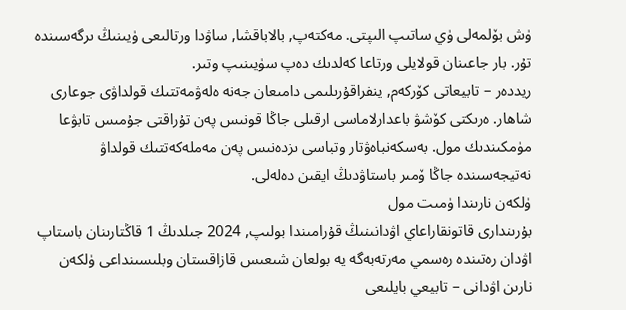ۈش بۆلمەلى ۈي ساتىپ الىپتى. مەكتەپ, بالاباقشا, ساۋدا ورتالىعى ۈيىنىڭ ىرگەسىندە تۇر. بار جاعىنان قولايلى ورتاعا كەلدىك دەپ سۈيىنىپ وتىر.
ريددەر – تابيعاتى كۆركەم, ينفراقۇرىلىمى دامىعان جەنە ەلەۋمەتتىك قولداۋى جوعارى شاھار. ەرىكتى كۆشۋ باعدارلاماسى ارقىلى جاڭا قونىس پەن تۇراقتى جۇمىس تابۋعا مۈمكىندىك مول. بەسكەنباەۋتار وتباسى ىزدەنىس پەن مەملەكەتتىك قولداۋ نەتيجەسىندە جاڭا ۆمىر باستاۋدىڭ ايقىن دەلەلى.
ۈلكەن نارىندا ۈمىت مول
بۇرىندارى قاتونقاراعاي اۋدانىنىڭ قۇرامىندا بولىپ, 2024 جىلدىڭ 1 قاڭتارىنان باستاپ اۋدان رەتىندە رەسمي مەرتەبەگە يە بولعان شىعىس قازاقستان وبلىسىنداعى ۈلكەن نارىن اۋدانى – تابيعي بايلىعى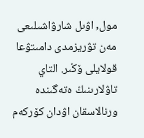مول, اۋىل شارۋاشىلىعى مەن تۋريزمدى دامىتۋعا قولايلى ۆڭىر. التاي تاۋلارىنىڭ ەتەگىندە ورنالاسقان اۋدان كۆركەم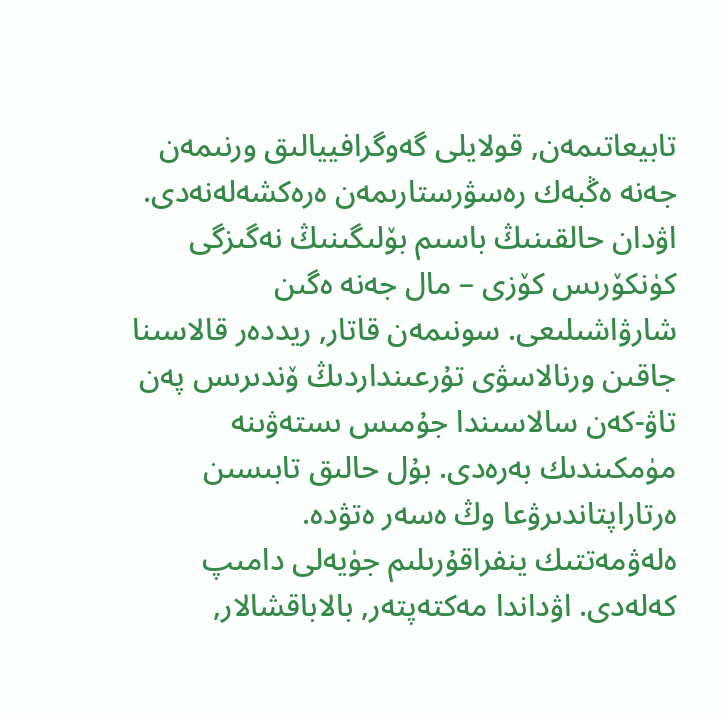تابيعاتىمەن, قولايلى گەوگرافييالىق ورنىمەن جەنە ەڭبەك رەسۋرستارىمەن ەرەكشەلەنەدى.
اۋدان حالقىنىڭ باسىم بۆلىگىنىڭ نەگىزگى كۈنكۆرىس كۆزى – مال جەنە ەگىن شارۋاشىلىعى. سونىمەن قاتار, ريددەر قالاسىنا جاقىن ورنالاسۋى تۇرعىنداردىڭ ۆندىرىس پەن تاۋ-كەن سالاسىندا جۇمىس ىستەۋىنە مۈمكىندىك بەرەدى. بۇل حالىق تابىسىن ەرتاراپتاندىرۋعا وڭ ەسەر ەتۋدە.
ەلەۋمەتتىك ينفراقۇرىلىم جۈيەلى دامىپ كەلەدى. اۋداندا مەكتەپتەر, بالاباقشالار,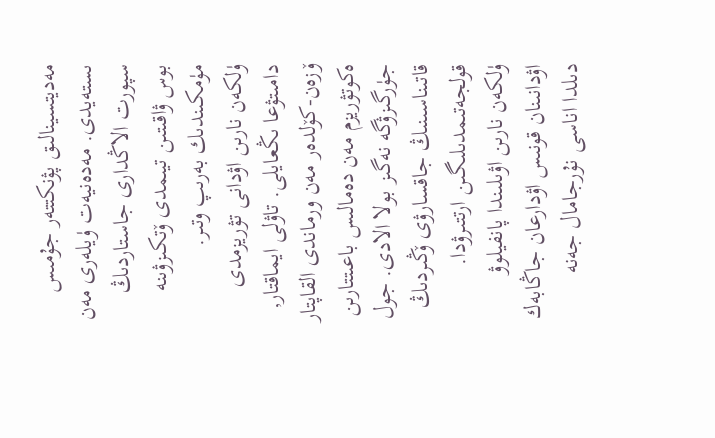مەديتسينالىق پۋنكتتەر جۇمىس ىستەيدى. مەدەنيەت ۈيلەرى مەن سپورت الاڭدارى جاستاردىڭ بوس ۋاقىتىن تيىمدى ۆتكىزۋىنە مۈمكىندىك بەرىپ وتىر.
ۈلكەن نارىن اۋدانى تۋريزمدى دامىتۋعا ىڭعايلى. تاۋلى ايماقتار, ۆزەن-كۆلدەر مەن ورماندى القاپتار ەكوتۋريزم مەن دەمالىس باعىتتارىن جۈرگىزۋگە نەگىز بولا الادى. جول قاتىناسىنىڭ جاقسارۋى ۆڭىردىڭ قولجەتىمدىلىگىن ارتتىرۋدا.
ۈلكەن نارىن اۋىلىندا پانفيلوۋ اۋدانىنان قونىس اۋدارعان جاڭابەك دىلدا اناسى نۇرجامال جەنە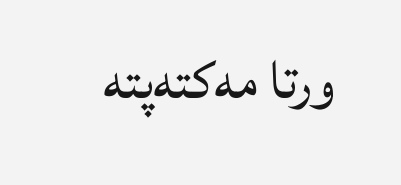ورتا مەكتەپتە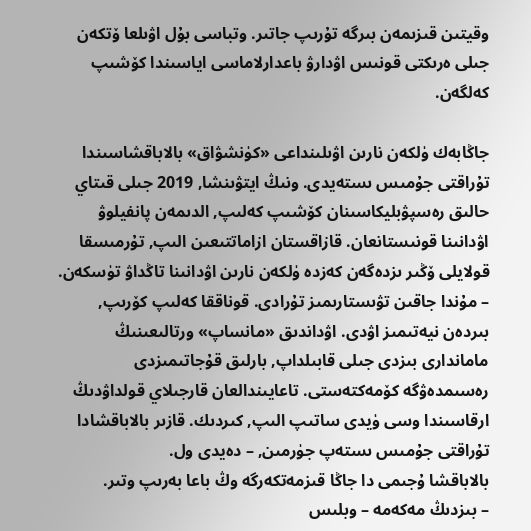وقيتىن قىزىمەن بىرگە تۇرىپ جاتىر. وتباسى بۇل اۋىلعا ۆتكەن جىلى ەرىكتى قونىس اۋدارۋ باعدارلاماسى اياسىندا كۆشىپ كەلگەن.

جاڭابەك ۈلكەن نارىن اۋىلىنداعى «كۈنشۋاق» بالاباقشاسىندا تۇراقتى جۇمىس ىستەيدى. ونىڭ ايتۋىنشا, 2019 جىلى قىتاي حالىق رەسپۋبليكاسىنان كۆشىپ كەلىپ, الدىمەن پانفيلوۋ اۋدانىنا قونىستانعان. قازاقستان ازاماتتىعىن الىپ, تۇرمىسقا قولايلى ۆڭىر ىزدەگەن كەزدە ۈلكەن نارىن اۋدانىنا تاڭداۋ تۈسكەن.
– مۇندا جاقىن تۋىستارىمىز تۇرادى. قوناققا كەلىپ كۆرىپ, بىردەن نيەتىمىز اۋدى. اۋداندىق «مانساپ» ورتالىعىنىڭ ماماندارى بىزدى جىلى قابىلداپ, بارلىق قۇجاتىمىزدى رەسىمدەۋگە كۆمەكتەستى. تاعايىندالعان قارجىلاي قولداۋدىڭ ارقاسىندا وسى ۈيدى ساتىپ الىپ, كىردىك. قازىر بالاباقشادا تۇراقتى جۇمىس ىستەپ جۈرمىن, – دەيدى ول.
بالاباقشا ۇجىمى دا جاڭا قىزمەتكەرگە وڭ باعا بەرىپ وتىر.
– بىزدىڭ مەكەمە – وبلىس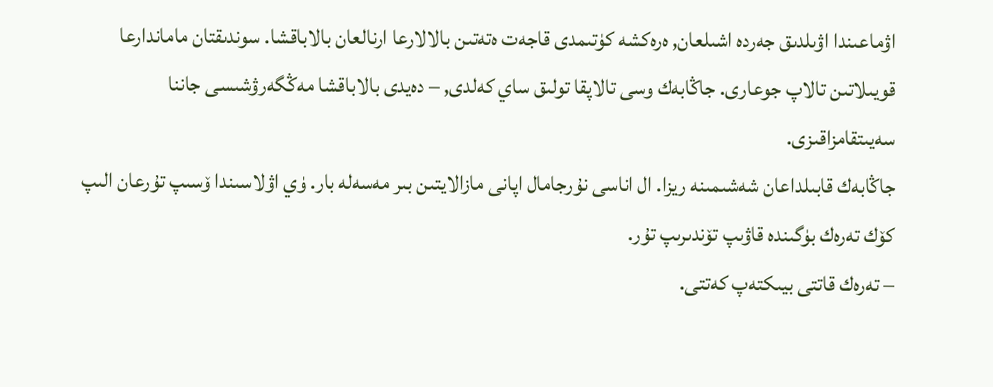اۋماعىندا اۋىلدىق جەردە اشىلعان, ەرەكشە كۈتىمدى قاجەت ەتەتىن بالالارعا ارنالعان بالاباقشا. سوندىقتان ماماندارعا قويىلاتىن تالاپ جوعارى. جاڭابەك وسى تالاپقا تولىق ساي كەلدى, – دەيدى بالاباقشا مەڭگەرۋشىسى جاننا سەيىتقامزاقىزى.
جاڭابەك قابىلداعان شەشىمىنە ريزا. ال اناسى نۇرجامال اپانى مازالايتىن بىر مەسەلە بار. ۈي اۋلاسىندا ۆسىپ تۇرعان الىپ كۆك تەرەك بۈگىندە قاۋىپ تۆندىرىپ تۇر.
– تەرەك قاتتى بيىكتەپ كەتتى.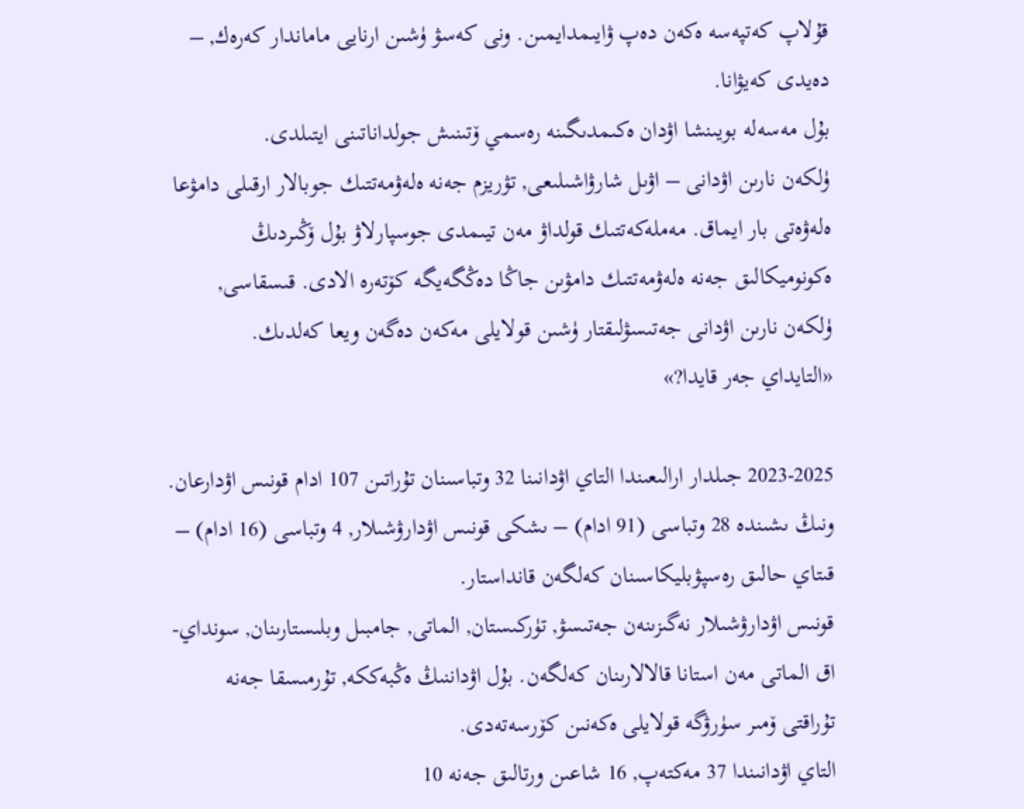قۇلاپ كەتپەسە ەكەن دەپ ۋايىمدايمىن. ونى كەسۋ ۈشىن ارنايى ماماندار كەرەك, – دەيدى كەيۋانا.
بۇل مەسەلە بويىنشا اۋدان ەكىمدىگىنە رەسمي ۆتىنىش جولداناتىنى ايتىلدى.
ۈلكەن نارىن اۋدانى – اۋىل شارۋاشىلىعى, تۋريزم جەنە ەلەۋمەتتىك جوبالار ارقىلى دامۋعا ەلەۋەتى بار ايماق. مەملەكەتتىك قولداۋ مەن تيىمدى جوسپارلاۋ بۇل ۆڭىردىڭ ەكونوميكالىق جەنە ەلەۋمەتتىك دامۋىن جاڭا دەڭگەيگە كۆتەرە الادى. قىسقاسى, ۈلكەن نارىن اۋدانى جەتىسۋلىقتار ۈشىن قولايلى مەكەن دەگەن ويعا كەلدىك.
«التايداي جەر قايدا?»

2023-2025 جىلدار ارالىعىندا التاي اۋدانىنا 32 وتباسىنان تۇراتىن 107 ادام قونىس اۋدارعان. ونىڭ ىشىندە 28 وتباسى (91 ادام) – ىشكى قونىس اۋدارۋشىلار, 4 وتباسى (16 ادام) – قىتاي حالىق رەسپۋبليكاسىنان كەلگەن قانداستار.
قونىس اۋدارۋشىلار نەگىزىنەن جەتىسۋ, تۈركىستان, الماتى, جامبىل وبلىستارىنان, سونداي-اق الماتى مەن استانا قالالارىنان كەلگەن. بۇل اۋداننىڭ ەڭبەككە, تۇرمىسقا جەنە تۇراقتى ۆمىر سۈرۋگە قولايلى ەكەنىن كۆرسەتەدى.
التاي اۋدانىندا 37 مەكتەپ, 16 شاعىن ورتالىق جەنە 10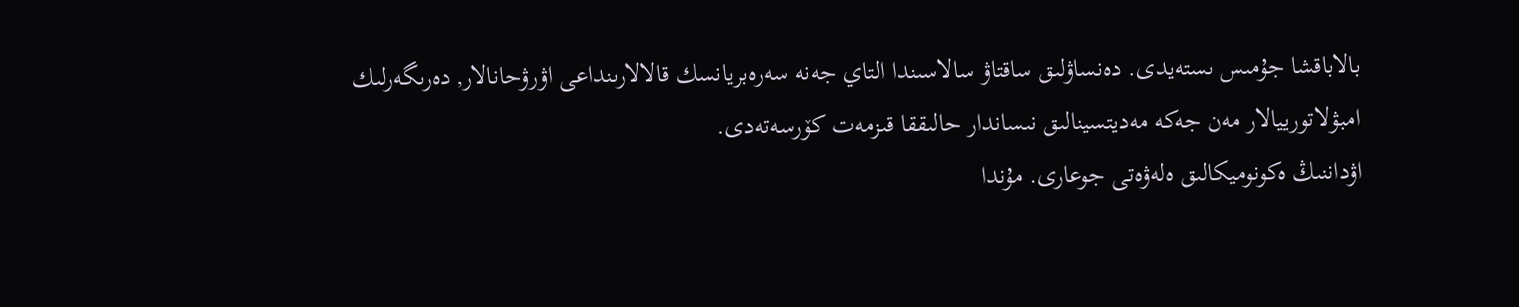بالاباقشا جۇمىس ىستەيدى. دەنساۋلىق ساقتاۋ سالاسىندا التاي جەنە سەرەبريانسك قالالارىنداعى اۋرۋحانالار, دەرىگەرلىك امبۋلاتورييالار مەن جەكە مەديتسينالىق نىساندار حالىققا قىزمەت كۆرسەتەدى.
اۋداننىڭ ەكونوميكالىق ەلەۋەتى جوعارى. مۇندا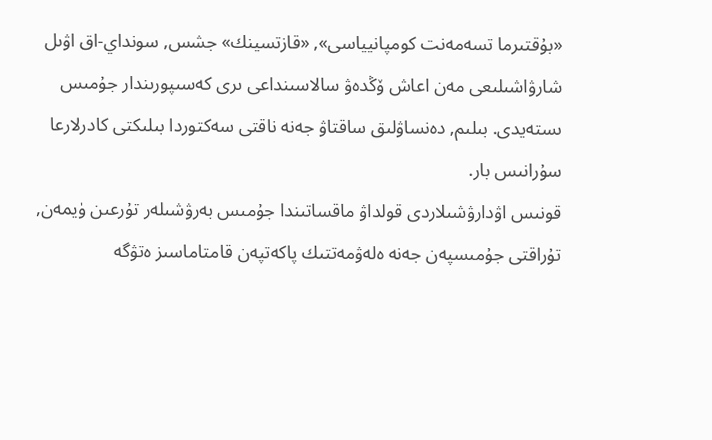«بۇقتىرما تسەمەنت كومپانيياسى», «قازتسينك» جشس, سونداي-اق اۋىل شارۋاشىلىعى مەن اعاش ۆڭدەۋ سالاسىنداعى ىرى كەسىپورىندار جۇمىس ىستەيدى. بىلىم, دەنساۋلىق ساقتاۋ جەنە ناقتى سەكتوردا بىلىكتى كادرلارعا سۇرانىس بار.
قونىس اۋدارۋشىلاردى قولداۋ ماقساتىندا جۇمىس بەرۋشىلەر تۇرعىن ۈيمەن, تۇراقتى جۇمىسپەن جەنە ەلەۋمەتتىك پاكەتپەن قامتاماسىز ەتۋگە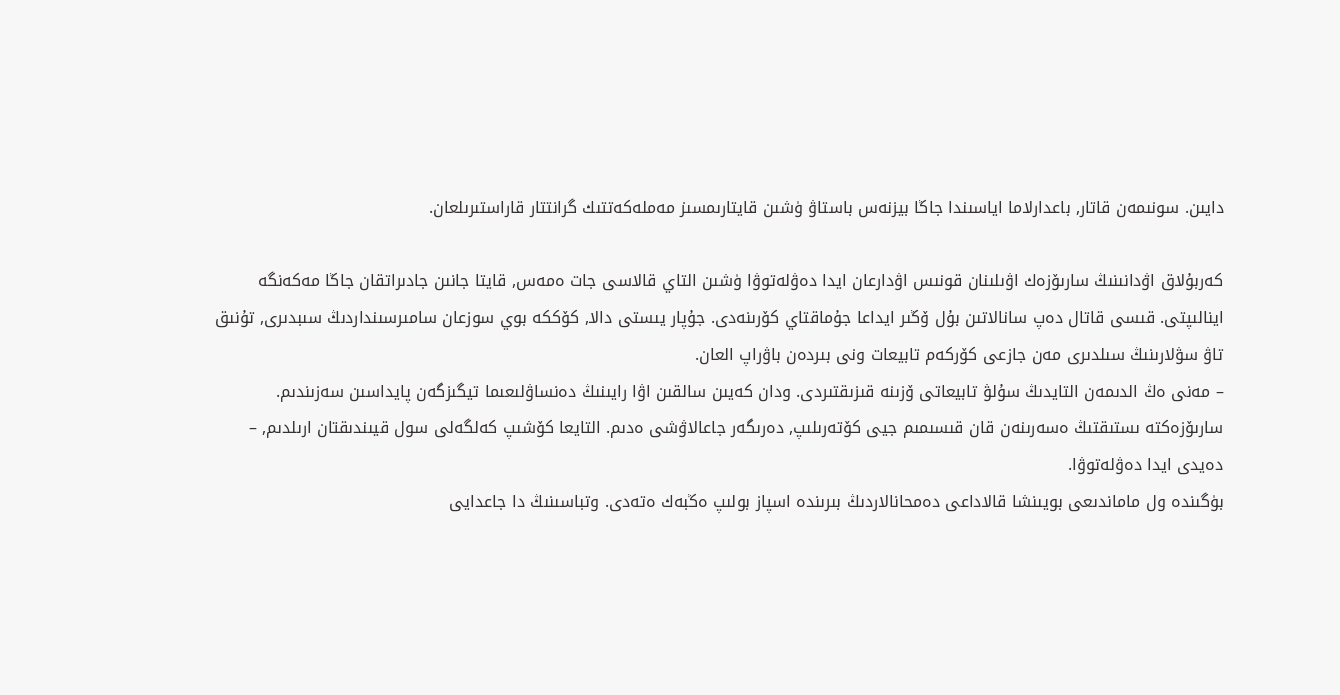دايىن. سونىمەن قاتار, باعدارلاما اياسىندا جاڭا بيزنەس باستاۋ ۈشىن قايتارىمسىز مەملەكەتتىك گرانتتار قاراستىرىلعان.

كەربۇلاق اۋدانىنىڭ سارىۆزەك اۋىلىنان قونىس اۋدارعان ايدا دەۋلەتوۋا ۈشىن التاي قالاسى جات ەمەس, قايتا جانىن جادىراتقان جاڭا مەكەنگە اينالىپتى. قىسى قاتال دەپ سانالاتىن بۇل ۆڭىر ايداعا جۇماقتاي كۆرىنەدى. جۇپار يىستى دالا, كۆككە بوي سوزعان سامىرسىنداردىڭ سىبدىرى, تۇنىق تاۋ سۋلارىنىڭ سىلدىرى مەن جازعى كۆركەم تابيعات ونى بىردەن باۋراپ العان.
– مەنى ەڭ الدىمەن التايدىڭ سۇلۋ تابيعاتى ۆزىنە قىزىقتىردى. ودان كەيىن سالقىن اۋا رايىنىڭ دەنساۋلىعىما تيگىزگەن پايداسىن سەزىندىم. سارىۆزەكتە ىستىقتىڭ ەسەرىنەن قان قىسىمىم جيى كۆتەرىلىپ, دەرىگەر جاعالاۋشى ەدىم. التايعا كۆشىپ كەلگەلى سول قيىندىقتان ارىلدىم, – دەيدى ايدا دەۋلەتوۋا.
بۈگىندە ول ماماندىعى بويىنشا قالاداعى دەمحانالاردىڭ بىرىندە اسپاز بولىپ ەڭبەك ەتەدى. وتباسىنىڭ دا جاعدايى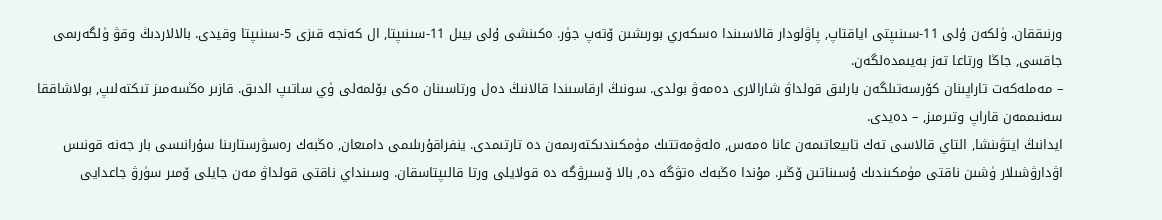ورنىققان. ۈلكەن ۇلى 11-سىنىپتى اياقتاپ, پاۋلودار قالاسىندا ەسكەري بورىشىن ۆتەپ جۈر. ەكىنشى ۇلى بيىل 11-سىنىپتا, ال كەنجە قىزى 5-سىنىپتا وقيدى. بالالاردىڭ وقۋ ۈلگەرىمى جاقسى, جاڭا ورتاعا تەز بەيىمدەلگەن.
– مەملەكەت تاراپىنان كۆرسەتىلگەن بارلىق قولداۋ شارالارى دەمەۋ بولدى. سونىڭ ارقاسىندا قالانىڭ دەل ورتاسىنان ەكى بۆلمەلى ۈي ساتىپ الدىق. قازىر ەڭسەمىز تىكتەلىپ, بولاشاققا سەنىممەن قاراپ وتىرمىز, – دەيدى.
ايدانىڭ ايتۋىنشا, التاي قالاسى تەك تابيعاتىمەن عانا ەمەس, ەلەۋمەتتىك مۈمكىندىكتەرىمەن دە تارتىمدى. ينفراقۇرىلىمى دامىعان, ەڭبەك رەسۋرستارىنا سۇرانىسى بار جەنە قونىس اۋدارۋشىلار ۈشىن ناقتى مۈمكىندىك ۇسىناتىن ۆڭىر. مۇندا ەڭبەك ەتۋگە دە, بالا ۆسىرۋگە دە قولايلى ورتا قالىپتاسقان. وسىنداي ناقتى قولداۋ مەن جايلى ۆمىر سۈرۋ جاعدايى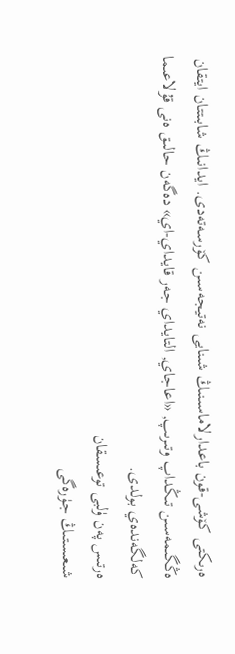ەرىكتى كۆشى-قون باعدارلاماسىنىڭ شىنايى نەتيجەسىن كۆرسەتەدى. ايدانىڭ شابىتتان ايتقان ەڭگىمەسىن تىڭداپ وتىرىپ, «اعاجاي, التايداي جەر قايداي-اي» دەگەن حالىق ەنى قۇلاعىما كەلگەندەي بولدى.
ەرتىس پەن ۈلبى توعىسقان
شىعىستىڭ جۈرەگى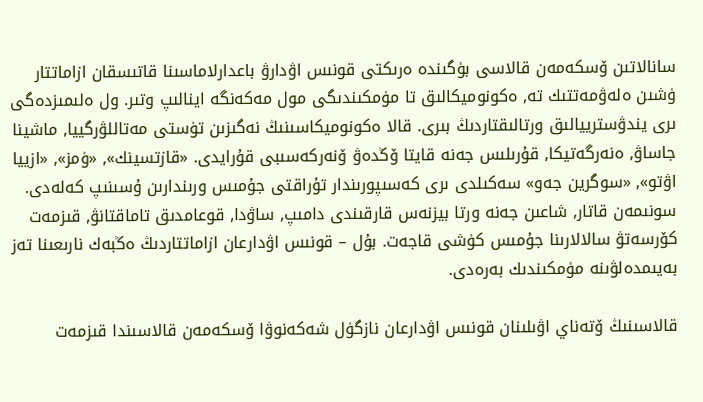سانالاتىن ۆسكەمەن قالاسى بۈگىندە ەرىكتى قونىس اۋدارۋ باعدارلاماسىنا قاتىسقان ازاماتتار ۈشىن ەلەۋمەتتىك تە, ەكونوميكالىق تا مۈمكىندىگى مول مەكەنگە اينالىپ وتىر. ول ەلىمىزدەگى ىرى يندۋسترييالىق ورتالىقتاردىڭ بىرى. قالا ەكونوميكاسىنىڭ نەگىزىن تۈستى مەتاللۋرگييا, ماشينا جاساۋ, ەنەرگەتيكا, قۇرىلىس جەنە قايتا ۆڭدەۋ ۆنەركەسىبى قۇرايدى. «قازتسينك», «ۈمز», «ازييا اۋتو», «سوگرين جەو» سەكىلدى ىرى كەسىپورىندار تۇراقتى جۇمىس ورىندارىن ۇسىنىپ كەلەدى. سونىمەن قاتار, شاعىن جەنە ورتا بيزنەس قارقىندى دامىپ, ساۋدا, قوعامدىق تاماقتانۋ, قىزمەت كۆرسەتۋ سالالارىنا جۇمىس كۈشى قاجەت. بۇل – قونىس اۋدارعان ازاماتتاردىڭ ەڭبەك نارىعىنا تەز بەيىمدەلۋىنە مۈمكىندىك بەرەدى.

قالاسىنىڭ ۆتەناي اۋىلىنان قونىس اۋدارعان نازگۈل شەكەنوۋا ۆسكەمەن قالاسىندا قىزمەت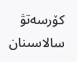كۆرسەتۋ سالاسىنان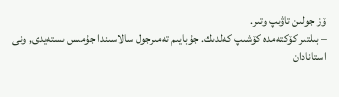ۆز جولىن تاۋىپ وتىر.
– بىلتىر كۆكتەمدە كۆشىپ كەلدىك. جۇبايىم تەمىرجول سالاسىندا جۇمىس ىستەيدى, ونى استانادان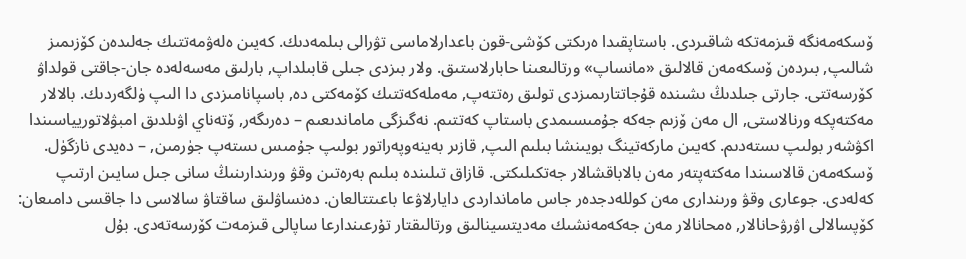ۆسكەمەنگە قىزمەتكە شاقىردى. باستاپقىدا ەرىكتى كۆشى-قون باعدارلاماسى تۋرالى بىلمەدىك. كەيىن ەلەۋمەتتىك جەلىدەن كۆزىمىز شالىپ, بىردەن ۆسكەمەن قالالىق «مانساپ» ورتالىعىنا حابارلاستىق. ولار بىزدى جىلى قابىلداپ, بارلىق مەسەلەدە جان-جاقتى قولداۋ كۆرسەتتى. جارتى جىلدىڭ ىشىندە قۇجاتتارىمىزدى تولىق رەتتەپ, مەملەكەتتىك كۆمەكتى دە, باسپانامىزدى دا الىپ ۈلگەردىك. بالالار مەكتەپكە ورنالاستى, ال مەن ۆزىم جەكە جۇمىسىمدى باستاپ كەتتىم. نەگىزگى ماماندىعىم – دەرىگەر, ۆتەناي اۋىلدىق امبۋلاتوريياسىندا اكۋشەر بولىپ ىستەدىم. كەيىن ماركەتينگ بويىنشا بىلىم الىپ, قازىر بەينەوپەراتور بولىپ جۇمىس ىستەپ جۈرمىن, – دەيدى نازگۈل.
ۆسكەمەن قالاسىندا مەكتەپتەر مەن بالاباقشالار جەتكىلىكتى. قازاق تىلىندە بىلىم بەرەتىن وقۋ ورىندارىنىڭ سانى جىل سايىن ارتىپ كەلەدى. جوعارى وقۋ ورىندارى مەن كوللەدجدەر جاس مامانداردى دايارلاۋعا باعىتتالعان. دەنساۋلىق ساقتاۋ سالاسى دا جاقسى دامىعان: كۆپسالالى اۋرۋحانالار, ەمحانالار مەن جەكەمەنشىك مەديتسينالىق ورتالىقتار تۇرعىندارعا ساپالى قىزمەت كۆرسەتەدى. بۇل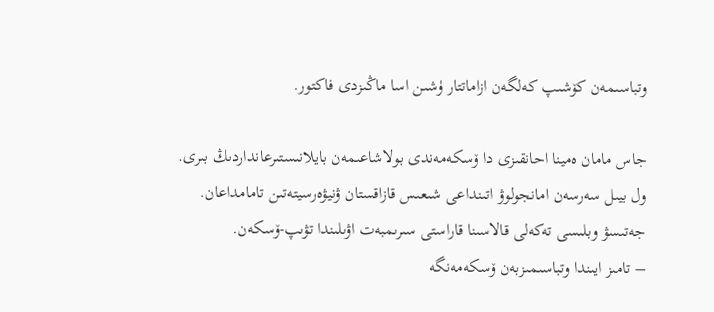وتباسىمەن كۆشىپ كەلگەن ازاماتتار ۈشىن اسا ماڭىزدى فاكتور.

جاس مامان ەمينا احانقىزى دا ۆسكەمەندى بولاشاعىمەن بايلانىستىرعانداردىڭ بىرى. ول بيىل سەرسەن امانجولوۋ اتىنداعى شىعىس قازاقستان ۋنيۋەرسيتەتىن تامامداعان. جەتىسۋ وبلىسى تەكەلى قالاسىنا قاراستى سىرىمبەت اۋىلىندا تۋىپ-ۆسكەن.
– تامىز ايىندا وتباسىمىزبەن ۆسكەمەنگە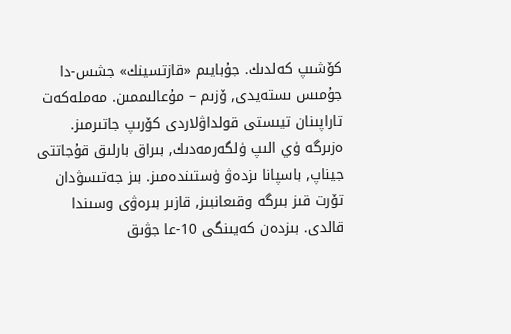كۆشىپ كەلدىك. جۇبايىم «قازتسينك» جشس-دا جۇمىس ىستەيدى, ۆزىم – مۇعالىممىن. مەملەكەت تاراپىنان تيىستى قولداۋلاردى كۆرىپ جاتىرمىز. ەزىرگە ۈي الىپ ۈلگەرمەدىك, بىراق بارلىق قۇجاتتى جيناپ, باسپانا ىزدەۋ ۈستىندەمىز. بىز جەتىسۋدان تۆرت قىز بىرگە وقىعانبىز, قازىر بىرەۋى وسىندا قالدى. بىزدەن كەيىنگى 10-عا جۋىق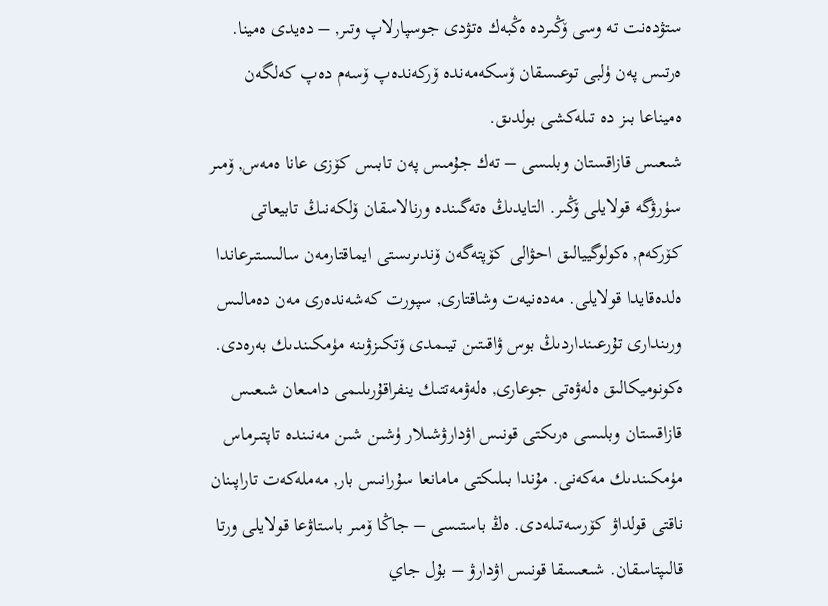ستۋدەنت تە وسى ۆڭىردە ەڭبەك ەتۋدى جوسپارلاپ وتىر, – دەيدى ەمينا. ەرتىس پەن ۈلبى توعىسقان ۆسكەمەندە ۆركەندەپ ۆسەم دەپ كەلگەن ەميناعا بىز دە تىلەكشى بولدىق.
شىعىس قازاقستان وبلىسى – تەك جۇمىس پەن تابىس كۆزى عانا ەمەس, ۆمىر سۈرۋگە قولايلى ۆڭىر. التايدىڭ ەتەگىندە ورنالاسقان ۆلكەنىڭ تابيعاتى كۆركەم, ەكولوگييالىق احۋالى كۆپتەگەن ۆندىرىستى ايماقتارمەن سالىستىرعاندا ەلدەقايدا قولايلى. مەدەنيەت وشاقتارى, سپورت كەشەندەرى مەن دەمالىس ورىندارى تۇرعىنداردىڭ بوس ۋاقىتىن تيىمدى ۆتكىزۋىنە مۈمكىندىك بەرەدى.
ەكونوميكالىق ەلەۋەتى جوعارى, ەلەۋمەتتىك ينفراقۇرىلىمى دامىعان شىعىس قازاقستان وبلىسى ەرىكتى قونىس اۋدارۋشىلار ۈشىن شىن مەنىندە تاپتىرماس مۈمكىندىك مەكەنى. مۇندا بىلىكتى مامانعا سۇرانىس بار, مەملەكەت تاراپىنان ناقتى قولداۋ كۆرسەتىلەدى. ەڭ باستىسى – جاڭا ۆمىر باستاۋعا قولايلى ورتا قالىپتاسقان. شىعىسقا قونىس اۋدارۋ – بۇل جاي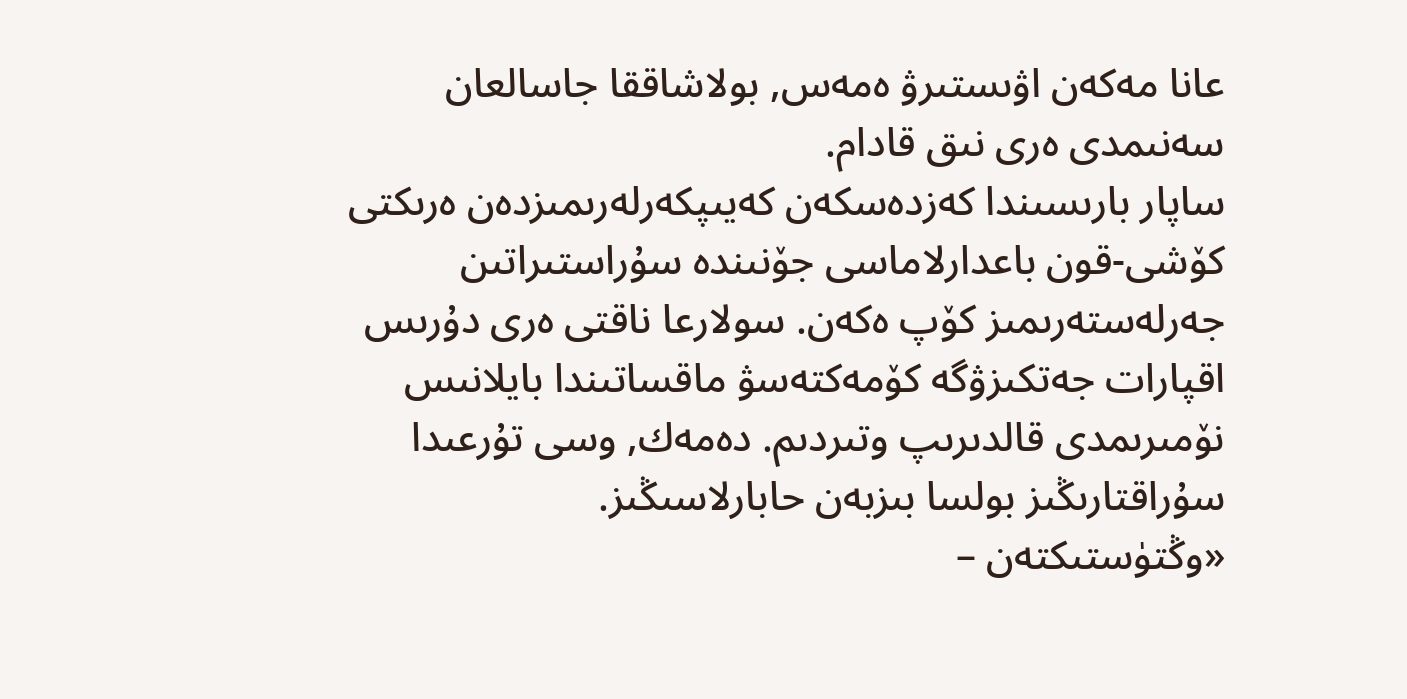عانا مەكەن اۋىستىرۋ ەمەس, بولاشاققا جاسالعان سەنىمدى ەرى نىق قادام.
ساپار بارىسىندا كەزدەسكەن كەيىپكەرلەرىمىزدەن ەرىكتى كۆشى-قون باعدارلاماسى جۆنىندە سۇراستىراتىن جەرلەستەرىمىز كۆپ ەكەن. سولارعا ناقتى ەرى دۇرىس اقپارات جەتكىزۋگە كۆمەكتەسۋ ماقساتىندا بايلانىس نۆمىرىمدى قالدىرىپ وتىردىم. دەمەك, وسى تۇرعىدا سۇراقتارىڭىز بولسا بىزبەن حابارلاسىڭىز.
«وڭتۈستىكتەن –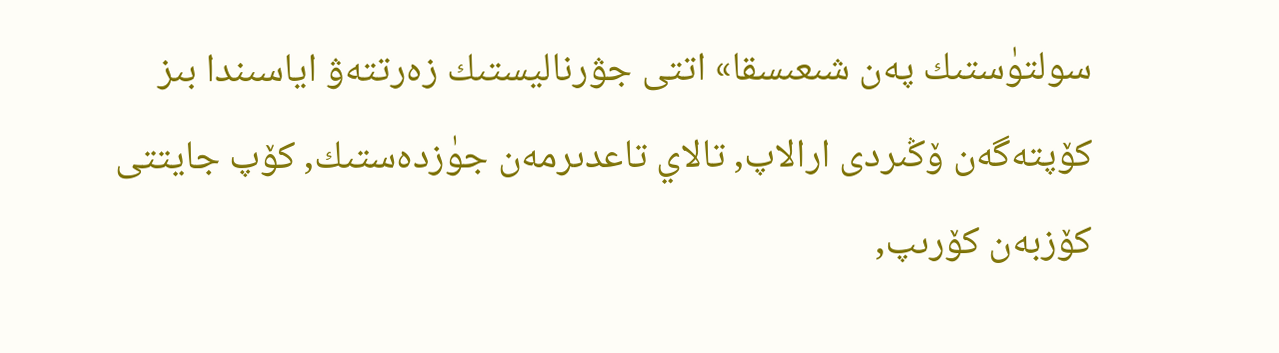سولتۈستىك پەن شىعىسقا» اتتى جۋرناليستىك زەرتتەۋ اياسىندا بىز كۆپتەگەن ۆڭىردى ارالاپ, تالاي تاعدىرمەن جۈزدەستىك, كۆپ جايتتى كۆزبەن كۆرىپ,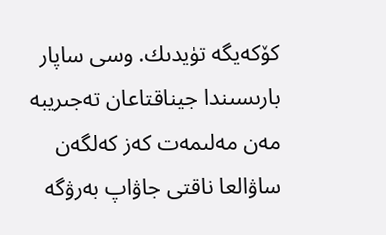كۆكەيگە تۈيدىك. وسى ساپار بارىسىندا جيناقتاعان تەجىريبە مەن مەلىمەت كەز كەلگەن ساۋالعا ناقتى جاۋاپ بەرۋگە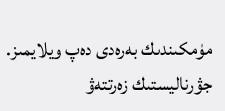مۈمكىندىك بەرەدى دەپ ويلايمىز.
جۋرناليستىك زەرتتەۋ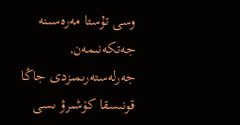وسى تۇستا مەرەسىنە جەتكەنىمەن, جەرلەستەرىمىزدى جاڭا قونىسقا كۆشىرۋ ىسى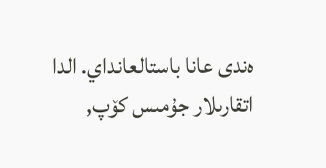ەندى عانا باستالعانداي. الدا اتقارىلار جۇمىس كۆپ,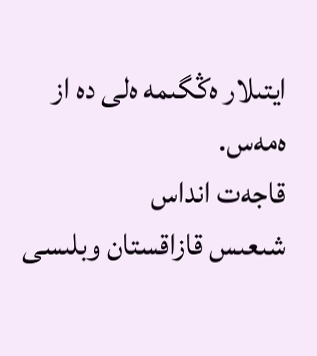ايتىلار ەڭگىمە ەلى دە از ەمەس.
قاجەت انداس
شىعىس قازاقستان وبلىسى